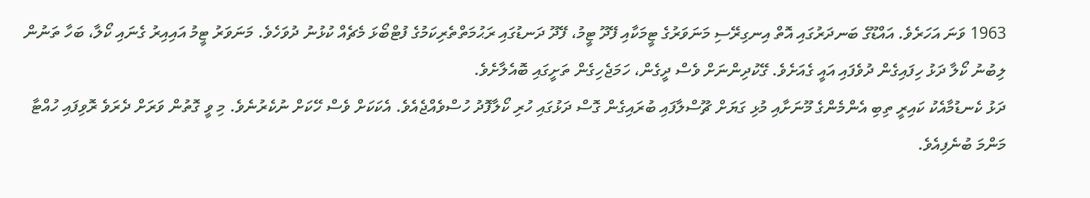1963 ވަނަ އަހަރެވެ. އައްޑޫގެ ބަނދަރުގައި އޮތް އިނގިރޭސި މަނަވަރުގެ ޓީމަކާއި ފޭދޫ ޓީމު، ފޭދޫ ދަނޑުގައި ރަޙުމަތްތެރިކަމުގެ ފުޓްބޯޅަ މެޗެއް ކުޅުނު ދުވަހެވެ. މަނަވަރު ޓީމު އައިއިރު ގެނައި ކޯލާ، ބަހާ ތަނުން ލިބުނު ކޯލާ ދަޅު ހިފައިގެން ދުވެފައި އައީ ގެއަށެވެ. ގޭކުދިންނަށް ވެސް ދީގެން، ހަމަޖެހިގެން ތަށީގައި ބޮއެލާށެވެ.
ދަޅު ކެނޑުމާއެކު ކައިރީ ތިބި އެންމެންގެ މޫނަށާއި މުޅި ގަޔަށް ޗޫސްލާފައި ބުރައިގެން ގޮސް ދަޅުގައި ހުރި ކޯލާފޮދު ހުސްވެއްޖެއެވެ. އެކަކަށް ވެސް ހޭކަށް ނުކެރުނެވެ. މި ވީ ގޮތުން ވަރަށް ދެރަވެ ރޮވިފައި ހުއްޓާ މަންމަ ބުނެފިއެވެ.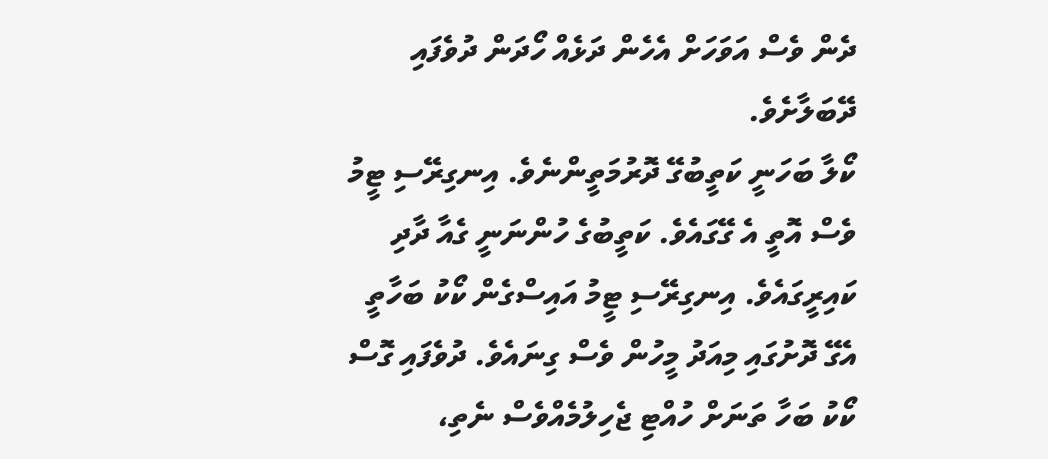ދެން ވެސް އަވަހަށް އެހެން ދަޅެއް ހޯދަން ދުވެފައި ދޭބަލާށެވެ.
ކޯލާ ބަހަނީ ކަތީބުގޭ ދޮރުމަތީންނެވެ. އިނގިރޭސި ޓީމު ވެސް އޮތީ އެ ގޭގައެވެ. ކަތީބުގެ ހުންނަނީ ގެއާ ދާދި ކައިރީގައެވެ. އިނގިރޭސި ޓީމު އައިސްގެން ކޯކު ބަހާތީ އެގޭ ދޮށުގައި މިއަދު މީހުން ވެސް ގިނައެވެ. ދުވެފައި ގޮސް ކޯކު ބަހާ ތަނަށް ހުއްޓި ޖެހިލުމެއްވެސް ނެތި،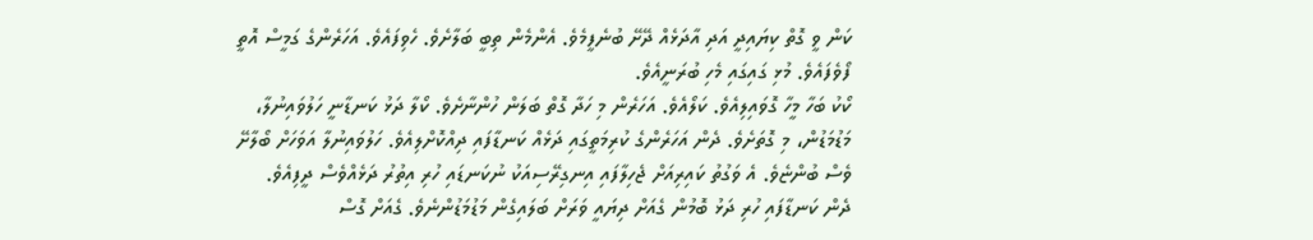ކަން ވީ ގޮތް ކިޔައިދީ އަދި އާދަޅެއް ދޭށޭ ބުނެފީމެވެ. އެންމެން ތިބީ ބަލާށެވެ. ހެވިފައެވެ. އަހަރެންގެ ގަމީސް އޮތީ ފޯވެފައެވެ. މުޅި ގައިގައި މެހި ބުރަނީއެވެ.
ކޯކު ބަހާ މީހާ ގޮވައިލިއެވެ. ކަލޯއެވެ. އަހަރެން މި ހަދާ ގޮތް ބަލަން ހުންނާށެވެ. ކޯލާ ދަޅު ކަނޑާނީ ހަލުވައިނުލާ، މަޑުމަޑުން، މި ގޮތަށެވެ. ދެން އަހަރެންގެ ކުރިމަތީގައި ދަޅެއް ކަނޑާފައި ދިއްކޮށްލިއެވެ. ހަލުވައިނުލާ އަވަހަށް ބޯލާށޭ ވެސް ބުންޏެވެ. އެ ވަގުތު ކައިރިއަށް ޖެހިލާފައި އިނގިރޭސިއަކު ނުކަނޑައި ހުރި އިތުރު ދަޅެއްވެސް ދީފިއެވެ. ދެން ކަނޑާފައި ހުރި ދަޅު ބޮމުން ގެއަށް ދިޔައީ ވަރަށް ބަލައިގެން މަޑުމަޑުންނެވެ. ގެއަށް ގޮސް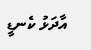އާދަޅު ކެނޑީ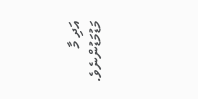އަދި މާ މަޑުމަޑުންނެވެ.